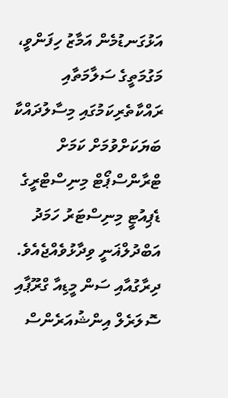އަޅުގަނޑުމެން އަމާޒު ހިފަންވީ، މަގުމަތީގެ ސަލާމަތާއި ރައްކާތެރިކަމުގައި މިސާލުދައްކާ ބަޔަކަށްވުމަށް ކަމަށް ޓްރާންސްޕޯޓް މިނިސްޓްރީގެ ޑެޕިއުޓީ މިނިސްޓަރު ހަމަދު އަބްދުލްޣަނީ ވިދާޅުވެއްޖެއެވެ.
ދިރާގުއާއި ސަން މީޑިއާ ގްރޫޕާއި ސޮލަރެލް އިންޝުއަރެންސް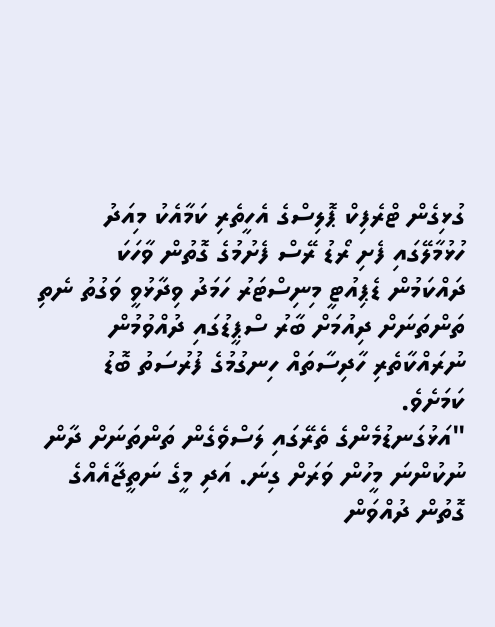ގުޅިގެން ޓްރެފިކް ޕޮލިސްގެ އެހީތެރި ކަމާއެކު މިއަދު ހުޅުމާލޭގައި ފެށި ރޯޑު ރޭސް ފެށުމުގެ ގޮތުން ވާހަކަ ދައްކަމުން ޑެޕިއުޓީ މިނިސްޓަރު ހަމަދު ވިދާޅުވީ ވަގުތު ނެތި ތަންތަނަށް ދިއުމަށް ބާރު ސްޕީޑުގައި ދުއްވުމުން ނުރައްކާތެރި ހާދިސާތައް ހިނގުމުގެ ފުރުސަތު ބޮޑު ކަމަށެވެ.
"އަޅުގަނޑުމެންގެ ތެރޭގައި ލަސްވެގެން ތަންތަނަށް ދާން ނުކުންނަ މީހުން ވަރަށް ގިނަ. އަދި މީގެ ނަތީޖާއެއްގެ ގޮތުން ދުއްވަން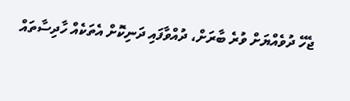ޖެހޭ ދުވެއްޔަށް ވުރެ ބާރަށް، ދުއްވާފައި ދަނިކޮށް އެތަކެއް ހާދިސާތައް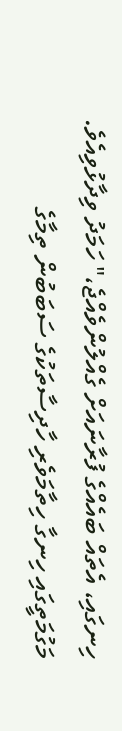ހިނގައި، އެތައް ބައެއްގެ ފުރާނައަށް ގެއްލުންވެއްޖެ،" ހަމަދު ވިދާޅުވިއެވެ.
މަގުމަތީގައި ހިނގާ ހިތާމަވެރި ހާދިސާތަކުގެ ސަބަބުން ތިމާގެ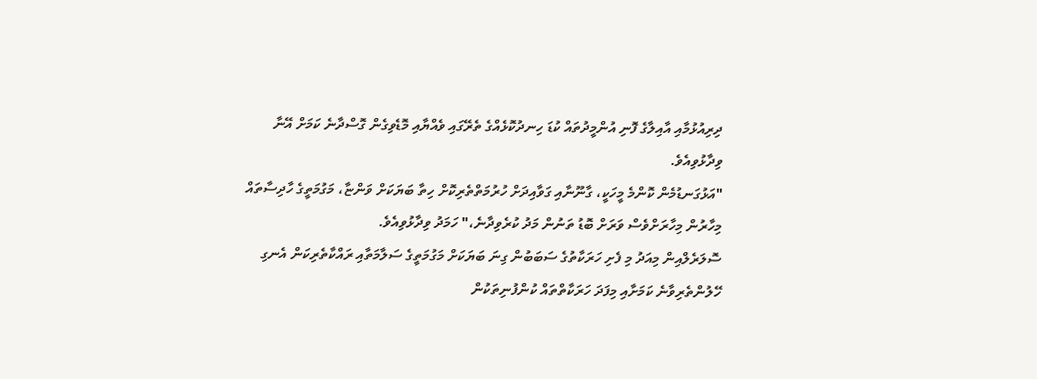ދިރިއުޅުމާއި އާއިލާގެ ފޮނި އުންމީދުތައް ކުޑަ ހިނދުކޮޅެއްގެ ތެރޭގައި ވެއްޔާއި މޮޑެވިގެން ގޮސްދާނެ ކަމަށް އޭނާ ވިދާޅުވިއެވެ.
"އަޅުގަނޑުމެން ކޮންމެ މީހަކީ، ގާނޫނާއި ގަވާއިދަށް ހުރުމަތްތެރިކޮށް ހިތާ ބަޔަކަށް ވަންޏާ، މަގުމަތީގެ ހާދިސާތައް މިހާރުން މިހާރަށްވެސް ވަރަށް ބޮޑު ތަނުން މަދު ކުރެވިދާނެ،" ހަމަދު ވިދާޅުވިއެވެ.
ސޮލަރެލްއިން މިއަދު މި ފެށި ހަރަކާތުގެ ސަބަބުން ގިނަ ބަޔަކަށް މަގުމަތީގެ ސަލާމަތާއި ރައްކާތެރިކަން އެނގި ހޭލުންތެރިވާނެ ކަމަށާއި މިފަދަ ހަރަކާތްތައް ކުންފުނިތަކުން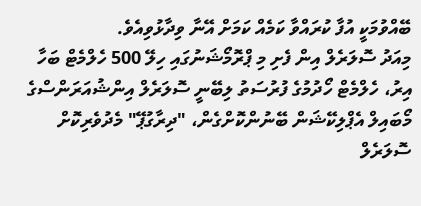ބޭއްވުމަކީ އުފާ ކުރައްވާ ކަމެއް ކަމަށް އޭނާ ވިދާޅުވިއެވެ.
މިއަދު ސޮލަރެލް އިން ފެށި މި ޕްރޮމޯޝަނުގައި ހިލޭ 500 ހެލްމެޓް ބަހާ އިރު، ހެލްމެޓް ހޯދުމުގެ ފުރުސަތު ލިބޭނީ ސޮލަރެލް އިންޝުއަރަންސްގެ މޯބައިލް އެޕްލިކޭޝަން ބޭނުންކޮށްގެން، "ދިރާގުޕޭ" މެދުވެރިކޮށް ސޮލަރެލް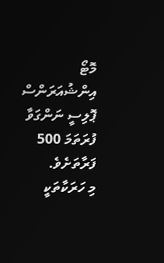މޮޓޯ އިންޝުއަރަންސް ޕޮލިސީ ނަންގަވާ ފުރަތަމަ 500 ފަރާތަށެވެ.
މި ހަރަކާތަކީ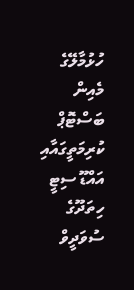ހުޅުމާލޭގެ މެއިން ބަސްޓޮޕް ކުރިމަތީގައާއި އައްޑޫ ސިޓީ ހިތަދޫގެ ސުވަދީވް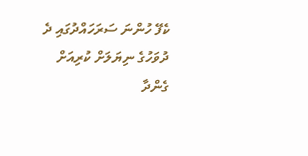ކެފޭ ހުންނަ ސަރަހައްދުގައި ދެ ދުވަހުގެ ނިޔަލަށް ކުރިއަށް ގެންދާ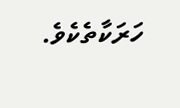ހަރަކާތެކެވެ.